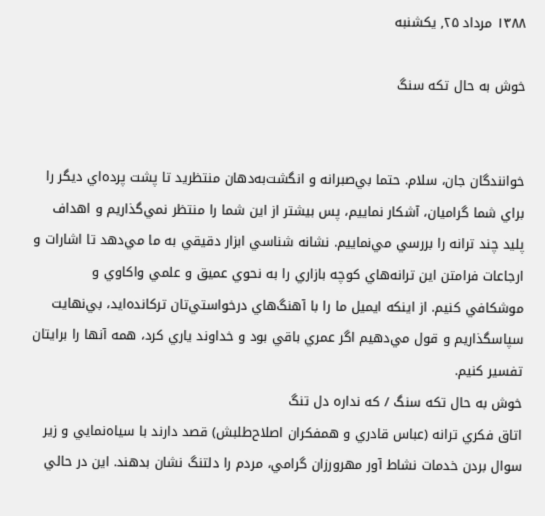۱۳۸۸ مرداد ۲۵, یکشنبه

خوش به حال تكه سنگ


خوانندگان جان، سلام. حتما بي‌صبرانه و انگشت‌به‌دهان منتظريد تا پشت پرده‌اي ديگر را براي شما گراميان، آشکار نماييم، پس بيشتر از اين شما را منتظر نمي‌گذاريم و اهداف پليد چند ترانه را بررسي مي‌نماييم. نشانه شناسي ابزار دقيقي به ما مي‌دهد تا اشارات و ارجاعات فرامتن اين ترانه‌هاي كوچه بازاري را به نحوي عميق و علمي واکاوي و موشکافي کنيم. از اينکه ايميل ما را با آهنگ‌هاي درخواستي‌تان ترکانده‌ايد، بي‌نهايت سپاسگذاريم و قول مي‌دهيم اگر عمري باقي بود و خداوند ياري کرد، همه آنها را برايتان تفسير کنيم.
خوش به حال تکه سنگ / که ندار‌ه دل تنگ
اتاق فكري ترانه (عباس قادري و همفكران اصلاح‌طلبش) قصد دارند با سياه‌نمايي و زير سوال بردن خدمات نشاط آور مهرورزان گرامي، مردم را دلتنگ نشان بدهند. اين در حالي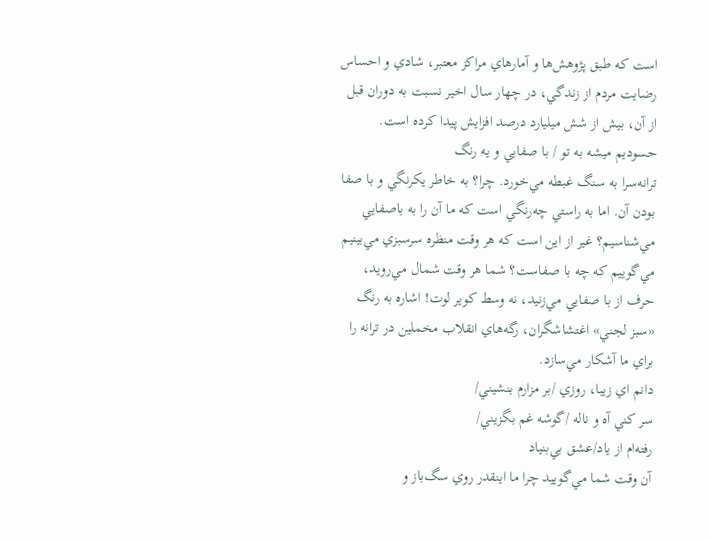است كه طبق پژوهش‌ها و آمارهاي مراكز معتبر، شادي و احساس رضايت مردم از زندگي، در چهار سال اخير نسبت به دوران قبل از آن، بيش از شش ميليارد درصد افزايش پيدا كرده است.
حسوديم ميشه به تو / با صفايي و يه رنگ ‌
ترانه‌سرا به سنگ غبطه مي‌خورد. چرا؟ به خاطر يكرنگي و با صفا بودن آن. اما به راستي چه‌رنگي است كه ما آن را به باصفايي مي‌شناسيم؟ غير از اين است كه هر وقت منظره سرسبزي مي‌بينيم مي‌گوييم كه چه با صفاست؟ شما هر وقت شمال مي‌رويد، حرف از با صفايي مي‌زنيد، نه وسط كوير لوت! اشاره به رنگ «سبز لجني» اغتشاشگران، رگه‌هاي انقلاب مخملين در ترانه را براي ما آشكار مي‌سازد.
دانم اي زيبا، روزي /بر مزارم بنشيني/
سر كني آه و ناله /گوشه غم بگزيني/
رفته‌ام از ياد/عشق بي‌بنياد‌
آن وقت شما مي‌گوييد چرا ما اينقدر روي سگ‌باز و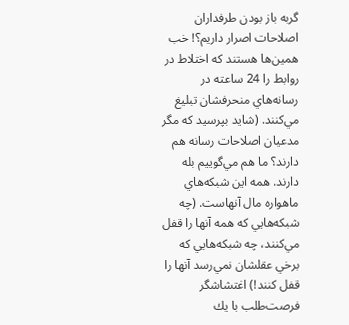گربه باز بودن طرفداران اصلاحات اصرار داريم؟! خب همين‌ها هستند كه اختلاط در روابط را 24 ساعته در رسانه‌هاي منحرفشان تبليغ مي‌كنند. (شايد بپرسيد كه مگر مدعيان اصلاحات رسانه هم دارند؟ ما هم مي‌گوييم بله دارند. همه اين شبكه‌هاي ماهواره مال آنهاست. (چه شبكه‌هايي كه همه آنها را قفل مي‌كنند، چه شبكه‌هايي كه برخي عقلشان نمي‌رسد آنها را قفل كنند!) اغتشاشگر فرصت‌طلب با يك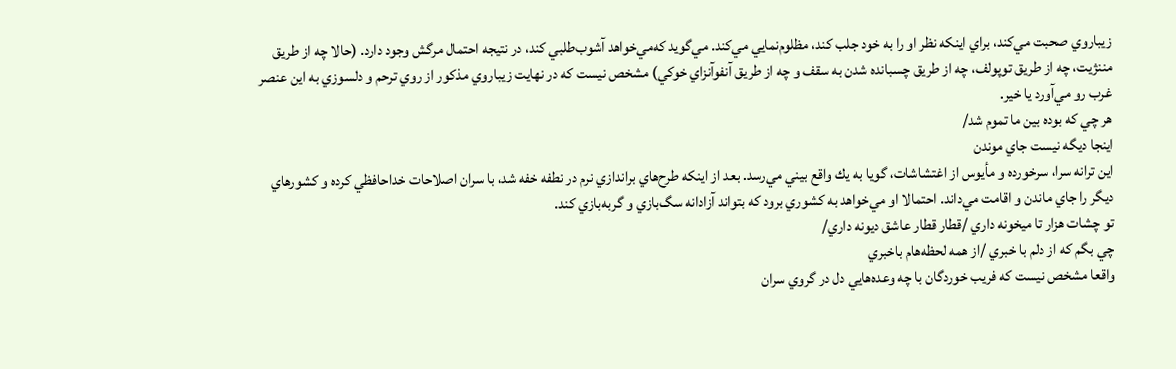زيباروي صحبت مي‌كند، براي اينكه نظر او را به خود جلب كند، مظلوم‌نمايي مي‌كند. مي‌گويد كه‌مي‌خواهد آشوب‌طلبي كند، در نتيجه احتمال مرگش وجود دارد. (حالا چه از طريق مننژيت، چه از طريق توپولف، چه از طريق چسبانده شدن به سقف و چه از طريق آنفوآنزاي خوكي) مشخص نيست كه در نهايت زيباروي مذكور از روي ترحم و دلسوزي به اين عنصر غرب رو مي‌آورد يا خير.
هر چي که بوده بين ما تموم شد/
اينجا ديگه نيست جاي موندن‌
اين ترانه سرا، سرخورده و مأيوس از اغتشاشات، گويا به يك واقع بيني مي‌رسد. بعد از اينكه طرح‌هاي براندازي نرم در نطفه خفه شد، با سران اصلاحات خداحافظي كرده و كشورهاي ديگر را جاي ماندن و اقامت مي‌داند. احتمالا او مي‌خواهد به كشوري برود كه بتواند آزادانه سگ‌بازي و گربه‌بازي كند.
تو چشات هزار تا ميخونه داري /قطار قطار عاشق ديونه داري‌/
چي بگم که از دلم با خبري /از همه لحظه‌هام باخبري‌
واقعا مشخص نيست كه فريب خوردگان با چه وعده‌هايي دل در گروي سران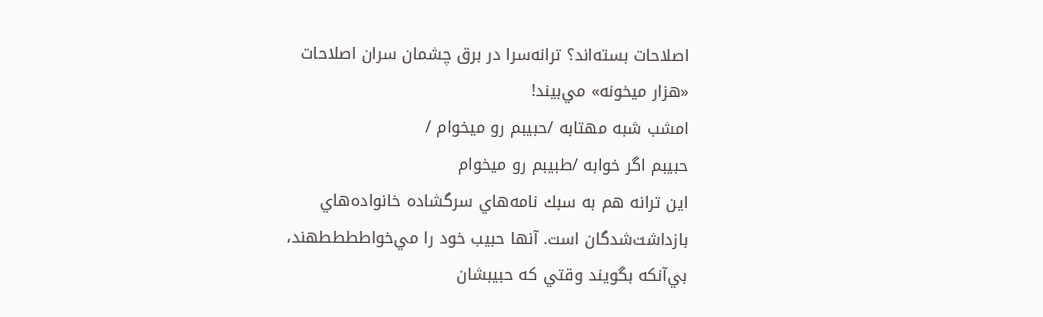اصلاحات بسته‌اند؟ ‌ترانه‌سرا در برق چشمان سران اصلاحات «هزار ميخونه» مي‌بيند!
امشب شبه مهتابه /حبيبم رو ميخوام /
حبيبم اگر خوابه /طبيبم رو ميخوام
اين ترانه هم به سبك نامه‌هاي سرگشاده خانواده‌هاي بازداشت‌شدگان است. آنها حبيب خود را مي‌خواططططهند، بي‌آنكه بگويند وقتي كه حبيبشان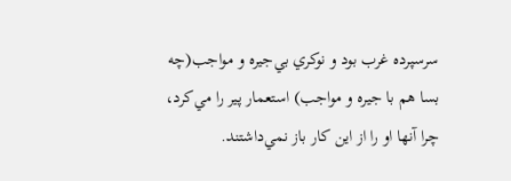سرسپرده غرب بود و نوكري بي‌جيره و مواجب(چه بسا هم با جيره و مواجب) استعمار پير را مي‌كرد، چرا آنها او را از اين كار باز نمي‌داشتند.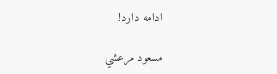ادامه دارد!

مسعود مرعشي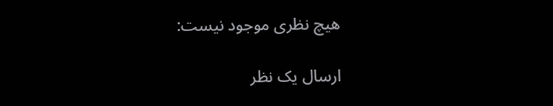هیچ نظری موجود نیست:

ارسال یک نظر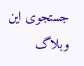جستجوی این وبلاگ